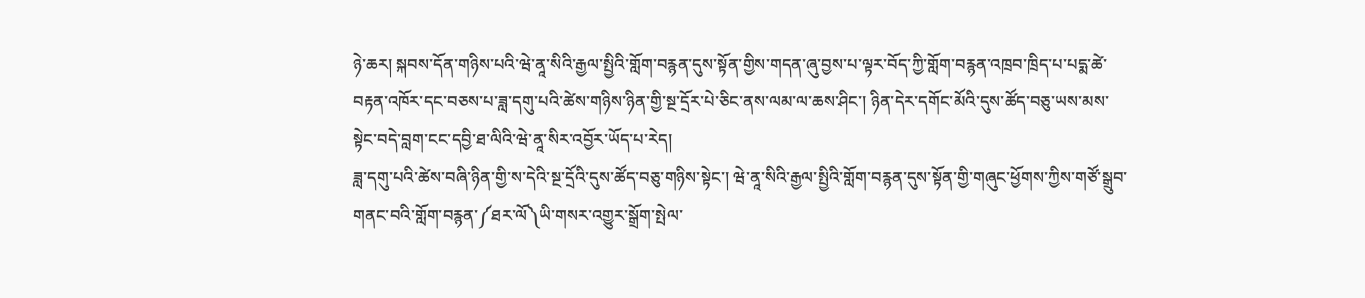ཉེ་ཆར། སྐབས་དོན་གཉིས་པའི་ཝེ་ནཱ་སིའི་རྒྱལ་སྤྱིའི་གློག་བརྙན་དུས་སྟོན་གྱིས་གདན་ཞུ་བྱས་པ་ལྟར་བོད་ཀྱི་གློག་བརྙན་འཁྲབ་ཁྲིད་པ་པདྨ་ཚེ་བརྟན་འཁོར་དང་བཅས་པ་ཟླ་དགུ་པའི་ཚེས་གཉིས་ཉིན་གྱི་སྔ་དྲོར་པེ་ཅིང་ནས་ལམ་ལ་ཆས་ཤིང་། ཉིན་དེར་དགོང་མོའི་དུས་ཚོད་བཅུ་ཡས་མས་སྟེང་བདེ་བླག་ངང་དབྱི་ཐ་ལིའི་ཝེ་ནཱ་སིར་འབྱོར་ཡོད་པ་རེད།
ཟླ་དགུ་པའི་ཚེས་བཞི་ཉིན་གྱི་ས་དེའི་སྔ་དྲོའི་དུས་ཚོད་བཅུ་གཉིས་སྟེང་། ཝེ་ནཱ་སིའི་རྒྱལ་སྤྱིའི་གློག་བརྙན་དུས་སྟོན་གྱི་གཞུང་ཕྱོགས་ཀྱིས་གཙོ་སྒྲུབ་གནང་བའི་གློག་བརྙན་༼ཐར་ལོ༽ཡི་གསར་འགྱུར་སྒྲོག་སྤེལ་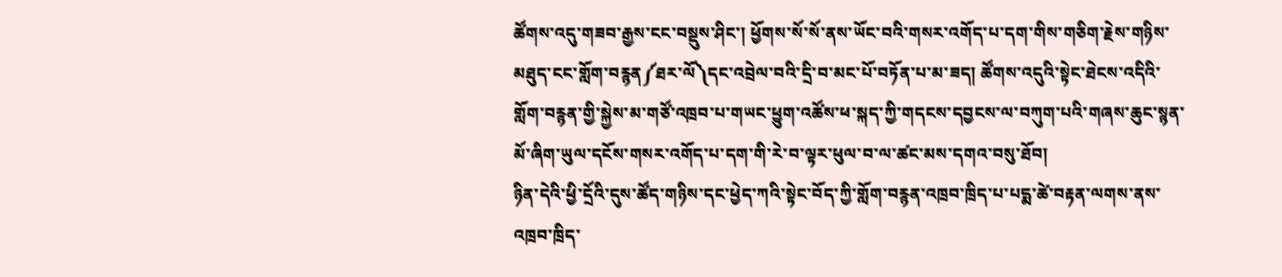ཚོགས་འདུ་གཟབ་རྒྱས་ངང་བསྡུས་ཤིང་། ཕྱོགས་སོ་སོ་ནས་ཡོང་བའི་གསར་འགོད་པ་དག་གིས་གཅིག་རྗེས་གཉིས་མཐུད་ངང་གློག་བརྙན༼ཐར་ལོ༽དང་འབྲེལ་བའི་དྲི་བ་མང་པོ་བཏོན་པ་མ་ཟད། ཚོགས་འདུའི་སྟེང་ཐེངས་འདིའི་གློག་བརྙན་གྱི་སྐྱེས་མ་གཙོ་འཁྲབ་པ་གཡང་ཕྱུག་འཚོས་ཕ་སྐད་ཀྱི་གདངས་དབྱངས་ལ་བཀུག་པའི་གཞས་ཆུང་སྙན་མོ་ཞིག་ཡུལ་དངོས་གསར་འགོད་པ་དག་གི་རེ་བ་ལྟར་ཕུལ་བ་ལ་ཚང་མས་དགའ་བསུ་ཐོབ།
ཉིན་དེའི་ཕྱི་དྲོའི་དུས་ཚོད་གཉིས་དང་ཕྱེད་ཀའི་སྟེང་བོད་ཀྱི་གློག་བརྙན་འཁྲབ་ཁྲིད་པ་པདྨ་ཚེ་བརྟན་ལགས་ནས་འཁྲབ་ཁྲིད་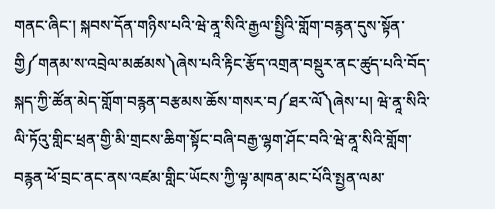གནང་ཞིང་། སྐབས་དོན་གཉིས་པའི་ཝེ་ནཱ་སིའི་རྒྱལ་སྤྱིའི་གློག་བརྙན་དུས་སྟོན་གྱི༼གནམ་ས་འབྲེལ་མཚམས༽ཞེས་པའི་རྟིང་རྩོད་འགྲན་བསྡུར་ནང་ཚུད་པའི་བོད་སྐད་ཀྱི་ཚོན་མེད་གློག་བརྙན་བརྩམས་ཆོས་གསར་བ༼ཐར་ལོ༽ཞེས་པ། ཝེ་ནཱ་སིའི་ལི་ཏོའུ་གླིང་ཕྲན་གྱི་མི་གྲངས་ཆིག་སྟོང་བཞི་བརྒྱ་ལྷག་ཤོང་བའི་ཝེ་ནཱ་སིའི་གློག་བརྙན་ཕོ་བྲང་ནང་ནས་འཛམ་གླིང་ཡོངས་ཀྱི་ལྟ་མཁན་མང་པོའི་སྤྱན་ལམ་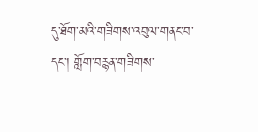དུ་ཐོག་མའི་གཟིགས་འབུལ་གནང་བ་དང་། གློག་བརྙན་གཟིགས་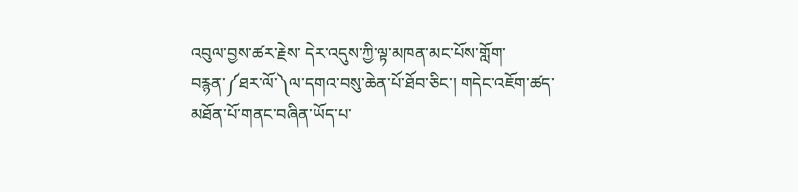འབུལ་བྱས་ཚར་རྗེས་ དེར་འདུས་ཀྱི་ལྟ་མཁན་མང་པོས་གློག་བརྙན་༼ཐར་ལོ་༽ལ་དགའ་བསུ་ཆེན་པོ་ཐོབ་ཅིང་། གདེང་འཇོག་ཚད་མཐོན་པོ་གནང་བཞིན་ཡོད་པ་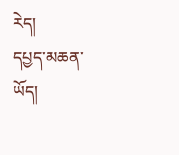རེད།
དཔྱད་མཆན་ཡོད།